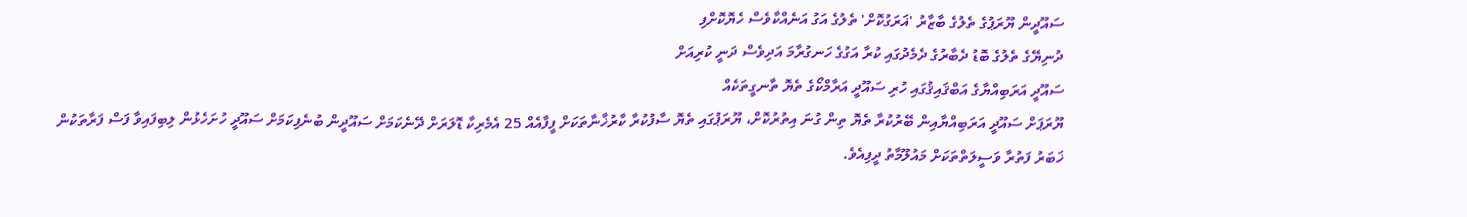ސައޫދީން ޔޫރަޕުގެ ތެލުގެ ބާޒާރު 'ޣަރަގުކޮށް' ތެލުގެ އަގު އަނެއްކާވެސް ހެޔޮކޮށްފި
ދުނިޔޭގެ ތެލުގެ ބޮޑު ދެބާރުގެ ދެމެދުގައި ކުރާ އަގުގެ ހަނގުރާމަ އަދިވެސް ދަނީ ކުރިއަށް
ސައޫދީ އަރަބިއްޔާގެ އަބްޤައިޤުގައި ހުރި ސައޫދީ އަރާމްކޯގެ ތެޔޮ ތާނގީތަކެއް
ޔޫރަޕަށް ސައޫދީ އަރަބިއްޔާއިން ބޭރުކުރާ ތެޔޮ ތިން ގުނަ އިތުރުކޮށް، ޔޫރަޕުގައި ތެޔޮ ސާފުކުރާ ކާރުޚާނާތަކަށް ފީފާއެއް 25 އެމެރިކާ ޑޮލަރަށް ދޭނެކަމަށް ސައޫދީން ބުނެފިކަމަށް ސައޫދީ ހުށަހެޅުން ލިބިފައިވާ ފަސް ފަރާތަކުން ޚަބަރު ފަތުރާ ވަސީލަތްތަކަށް މައުލޫމާތު ދީފިއެވެ.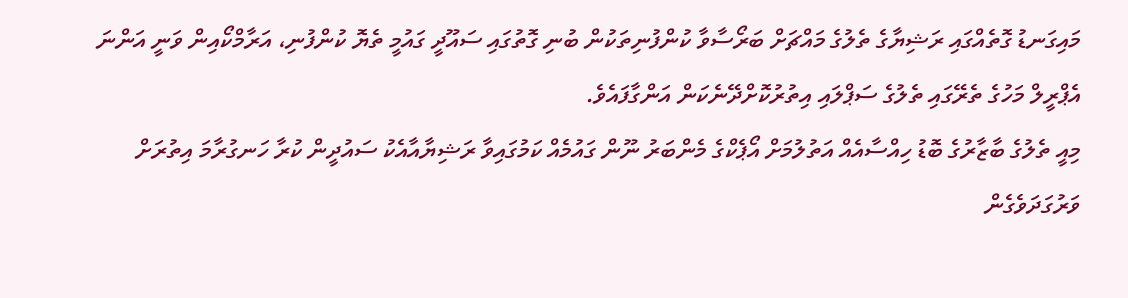މައިގަނޑު ގޮތެއްގައި ރަޝިޔާގެ ތެލުގެ މައްޗަށް ބަރޯސާވާ ކުންފުނިތަކުން ބުނި ގޮތުގައި ސައޫދީ ގައުމީ ތެޔޮ ކުންފުނި، އަރާމްކޯއިން ވަނީ އަންނަ އެޕްރީލް މަހުގެ ތެރޭގައި ތެލުގެ ސަޕްލައި އިތުރުކޮށްދޭނެކަން އަންގާފައެވެ.
މިއީ ތެލުގެ ބާޒާރުގެ ބޮޑު ހިއްސާއެއް އަތުލުމަށް އޯޕެކްގެ މެންބަރު ނޫން ގައުމެއް ކަމުގައިވާ ރަޝިޔާއާއެކު ސައުދީން ކުރާ ހަނގުރާމަ އިތުރަށް ވަރުގަދަވެގެން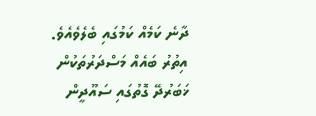ދާނެ ކަމެއް ކަމުގައި ބެލެވެއެވެ.
އިތުރު ބައެއް މަސްދަރުތަކުން ޚަބަރުދޭ ގޮތުގައި ސައޫދީން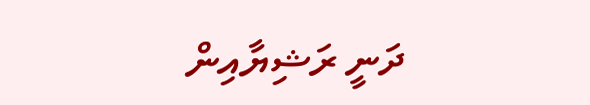ދަނީ ރަޝިޔާއިން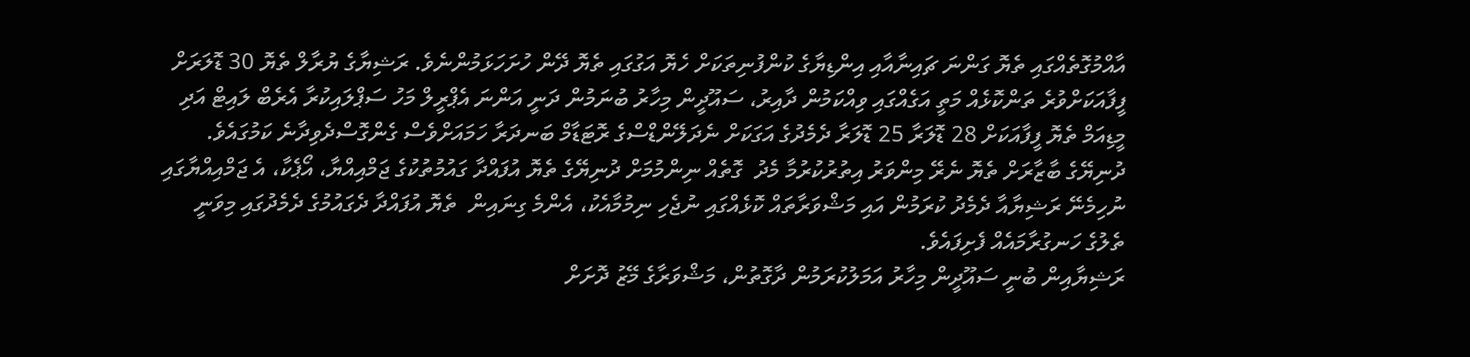އާއްމުގޮތެއްގައި ތެޔޮ ގަންނަ ޗައިނާއާއި އިންޑިޔާގެ ކުންފުނިތަކަށް ހެޔޮ އަގުގައި ތެޔޮ ދޭން ހުށަހަޅަމުންނެވެ. ރަޝިޔާގެ ޔުރާލް ތެޔޮ 30 ޑޮލަރަށް ފީފާއަކަށްވުރެ ތަންކޮޅެއް މަތީ އަގެއްގައި ވިއްކަމުން ދާއިރު، ސައޫދީން މިހާރު ބުނަމުން ދަނީ އަންނަ އެޕްރީލް މަހު ސަޕްލައިކުރާ އެރެބް ލައިޓް އަދި މީޑިއަމް ތެޔޮ ފީފާއަކަށް 28 ޑޮލަރާ 25 ޑޮލަރާ ދެމެދުގެ އަގަކަށް ނެދަލޭންޑްސްގެ ރޮޓަޑާމް ބަނދަރާ ހަމައަށްވެސް ގެންގޮސްދެވިދާނެ ކަމުގައެވެ.
ދުނިޔޭގެ ބާޒާރަށް ތެޔޮ ނެރޭ މިންވަރު އިތުރުކުރުމާ މެދު  ގޮތެއް ނިންމުމަށް ދުނިޔޭގެ ތެޔޮ އުފައްދާ ގައުމުތުކުގެ ޖަމްއިއްޔާ، އޯޕެކާ، އެ ޖަމްއިއްޔާގައި ނުހިމެނޭ ރަޝިޔާއާ ދެމެދު ކުރަމުން އައި މަޝްވަރާތައް ކޮޅެއްގައި ނުޖެހި ނިމުމާއެކު، އެންމެ ގިނައިން  ތެޔޮ އުފައްދާ ދެގައުމުގެ ދެމެދުގައި މިވަނީ ތެލުގެ ހަނގުރާމައެއް ފެށިފައެވެ.
ރަޝިޔާއިން ބުނީ ސައޫދީން މިހާރު އަމަލުކުރަމުން ދާގޮތުން، މަޝްވަރާގެ މޭޒު ދޮށަށް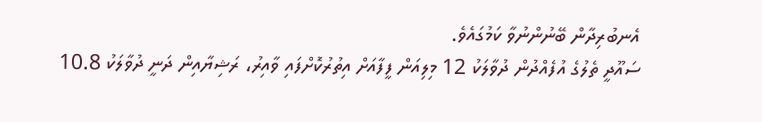އެނބުރިދާން ބޭނުންނުވާ ކަމުގައެވެ.
ސައޫދީ ތެލުގެ އުފެއްދުން ދުވާލަކު 12 މިލިއަން ފީފާއަށް އިތުރުކޮށްފައި ވާއިރު، ރަޝިޔާއިން ދަނީ ދުވާލަކު 10.8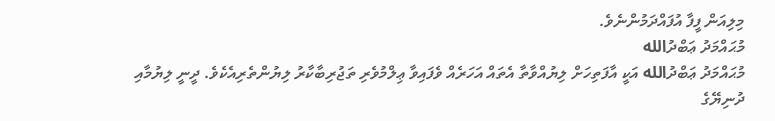މިލިއަން ފީފާ އުފައްދަމުންނެވެ.
މުޙައްމަދު ޢަބްދުالله
މުޙައްމަދު ޢަބްދުالله އަކީ އާފަތިހަށް ލިޔުއްވާތާ އެތައް އަހަރެއް ވެފައިވާ ޢިލްމުވެރި ތަޖުރިބާކާރު ލިޔުންތެރިއެކެވެ. ދީނީ ލިޔުމާއި ދުނިޔޭގެ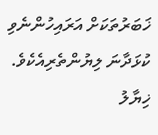ޚަބަރުތަކަށް އަރައިހުންނެވި ކުޅަދާނަ ލިޔުންތެރިއެކެވެ.
ޚިޔާލު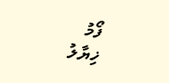ފޯމު
ޚިޔާލު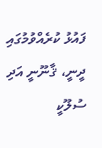ފައުޅު ކުރެއްވުމުގައި ދީނީ، ޤާނޫނީ އަދި ސުލޫކީ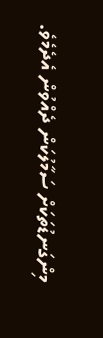މިންގަނޑުތަކަށް ސަމާލުކަން ދެއްވުން އެދެމެވެ.